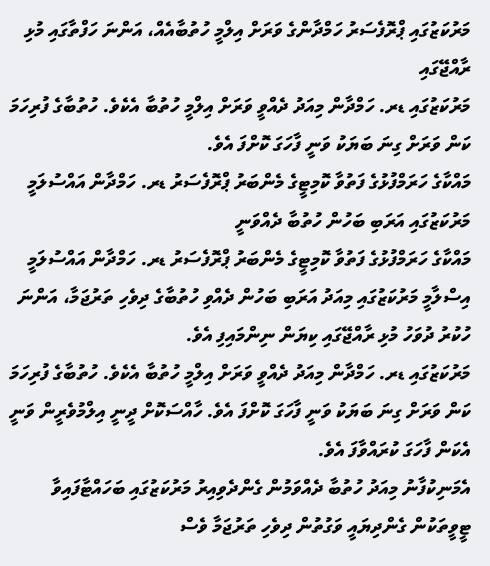މަރުކަޒުގައި ޕްރޮފެސަރު ހަމްދާންގެ ވަރަށް އިލްމީ ހުތުބާއެއް، އަންނަ ހަފްތާގައި މުޅި ރާއްޖޭގައި
މަރުކަޒުގައި ޑރ. ހަމްދާން މިއަދު ދެއްވީ ވަރަށް އިލްމީ ހުތުބާ އެކެވެ. ހުތުބާގެ ފުރިހަމަ ކަން ވަރަށް ގިނަ ބަޔަކު ވަނީ ފާހަގަ ކޮށްފަ އެވެ.
މައްކާގެ ހަރަމްފުޅުގެ ފަތުވާ ކޮމިޓީގެ މެންބަރު ޕްރޮފެސަރު ޑރ. ހަމްދާން އައްސުލަމީ މަރުކަޒުގައި އަރަބި ބަހުން ހުތުބާ ދެއްވަނީ
މައްކާގެ ހަރަމްފުޅުގެ ފަތުވާ ކޮމިޓީގެ މެންބަރު ޕްރޮފެސަރު ޑރ. ހަމްދާން އައްސުލަމީ އިސްލާމީ މަރުކަޒުގައި މިއަދު އަރަބި ބަހުން ދެއްވި ހުތުބާގެ ދިވެހި ތަރުޖަމާ، އަންނަ ހުކުރު ދުވަހު މުޅި ރާއްޖޭގައި ކިޔަން ނިންމައިފި އެވެ.
މަރުކަޒުގައި ޑރ. ހަމްދާން މިއަދު ދެއްވީ ވަރަށް އިލްމީ ހުތުބާ އެކެވެ. ހުތުބާގެ ފުރިހަމަ ކަން ވަރަށް ގިނަ ބަޔަކު ވަނީ ފާހަގަ ކޮށްފަ އެވެ. ހާއްސަކޮށް ދީނީ އިލްމުވެރީން ވަނީ އެކަން ފާހަގަ ކުރައްވާފަ އެވެ.
އެމަނިކުފާނު މިއަދު ހުތުބާ ދެއްވަމުން ގެންދެވިއިރު މަރުކަޒުގައި ބަހައްޓާފައިވާ ޓީވީތަކުން ގެންދިޔައީ ވަގުތުން ދިވެހި ތަރުޖަމާ ވެސް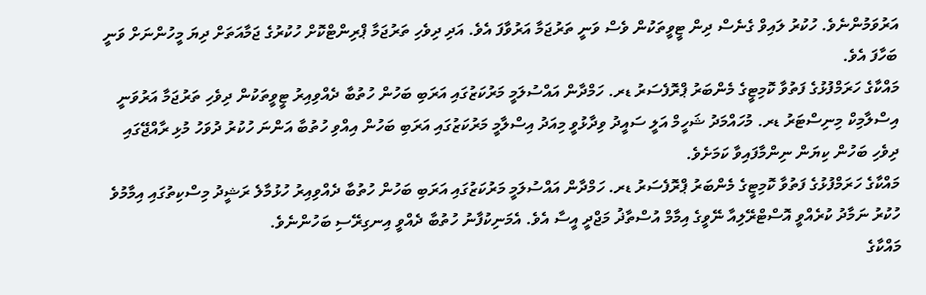އަރުވަމުންނެވެ. ހުކުރު ލައިވް ގެނެސް ދިން ޓީވީތަކުން ވެސް ވަނީ ތަރުޖަމާ އަރުވާފަ އެވެ. އަދި ދިވެހި ތަރުޖަމާ ޕްރިންޓްކޮށް ހުކުރުގެ ޖަމާއަތަށް ދިޔަ މީހުންނަށް ވަނީ ބަހާފަ އެވެ.
މައްކާގެ ހަރަމްފުޅުގެ ފަތުވާ ކޮމިޓީގެ މެންބަރު ޕްރޮފެސަރު ޑރ. ހަމްދާން އައްސުލަމީ މަރުކަޒުގައި އަރަބި ބަހުން ހުތުބާ ދެއްވިއިރު ޓީވީތަކުން ދިވެހި ތަރުޖަމާ އަރުވަނީ
އިސްލާމިކް މިނިސްޓަރު ޑރ. މުހައްމަދު ޝަހީމް އަލީ ސައީދު ވިދާޅުވީ މިއަދު އިސްލާމީ މަރުކަޒުގައި އަރަބި ބަހުން އިއްވި ހުތުބާ އަންނަ ހުކުރު ދުވަހު މުޅި ރާއްޖޭގައި ދިވެހި ބަހުން ކިޔަން ނިންމާފައިވާ ކަމަށެވެ.
މައްކާގެ ހަރަމްފުޅުގެ ފަތުވާ ކޮމިޓީގެ މެންބަރު ޕްރޮފެސަރު ޑރ. ހަމްދާން އައްސުލަމީ މަރުކަޒުގައި އަރަބި ބަހުން ހުތުބާ ދެއްވިއިރު ހުޅުމާލެ ރަޝީދު މިސްކިތުގައި އިމާމުވެ ހުކުރު ނަމާދު ކުރެއްވީ އޮސްޓްރޭލިއާ ނޭވީގެ އިމާމް އުސްތާޛު މަޖްދީ އީސާ އެވެ. އެމަނިކުފާނު ހުތުބާ ދެއްވީ އިނގިރޭސި ބަހުންނެވެ.
މައްކާގެ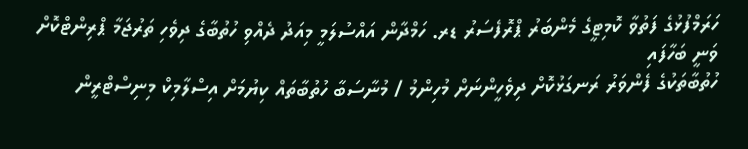ހަރަމްފުޅުގެ ފަތުވާ ކޮމިޓީގެ މެންބަރު ޕްރޮފެސަރު ޑރ. ހަމްދާން އައްސުލަމީ މިއަދު ދެއްވި ހުތުބާގެ ދިވެހި ތަރުޖަމާ ޕްރިންޓްކޮށް ވަނީ ބަހާފައި
ހުތުބާތަކުގެ ފެންވަރު ރަނގަޅުކޮށް ދިވެހީންނަށް މުހިންމު / މުނާސަބާ ހުތުބާތައް ކިޔުމަށް އިސްލާމިކް މިނިސްޓްރީން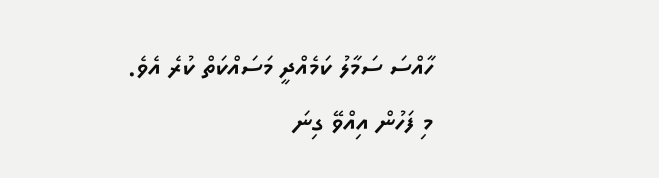ހާއްސަ ސަމާލު ކަމެއްދީ މަސައްކަތް ކުރެ އެވެ.
މި ފަހުން އިއްވޭ ގިނަ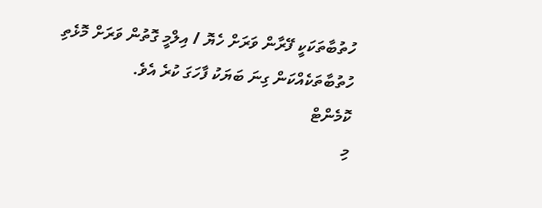ހުތުބާތަކަކީ ފޭރާން ވަރަށް ހެޔޮ / އިލްމީ ގޮތުން ވަރަށް މޮޅެތި ހުތުބާތަކެއްކަން ގިނަ ބަޔަކު ފާހަގަ ކުރެ އެވެ.
ކޮމެންޓް
މި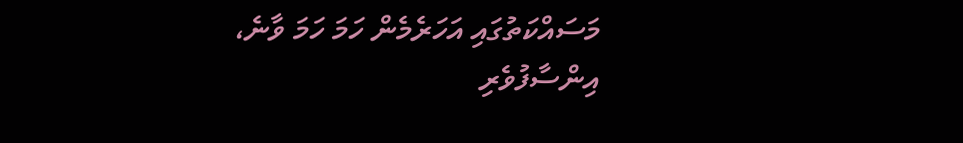މަސައްކަތުގައި އަހަރެމެން ހަމަ ހަމަ ވާނެ، އިންސާފުވެރި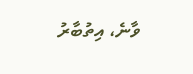ވާނެ، އިތުބާރު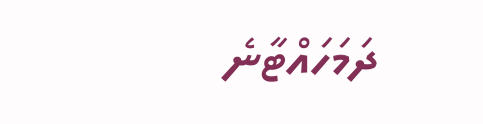ދަމަހައްޓާނެ